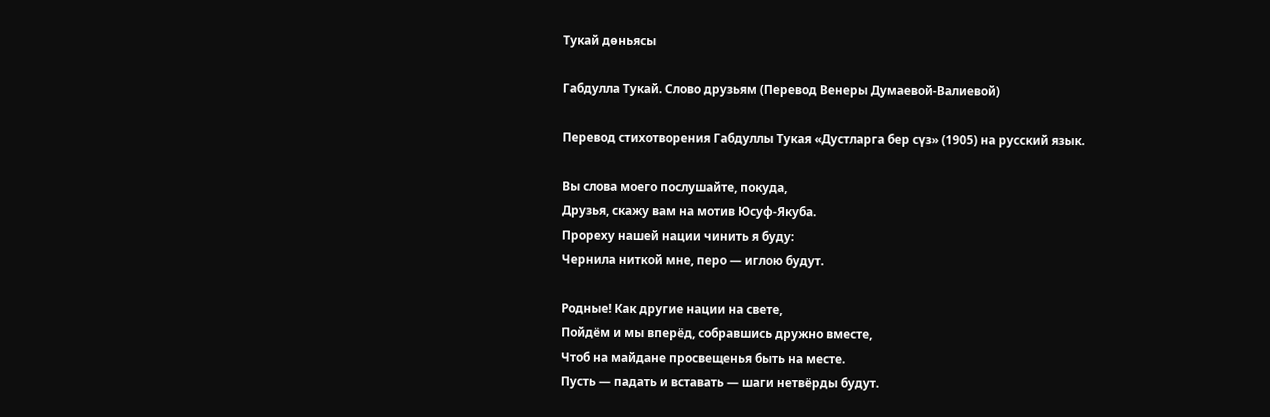Тукай дөньясы

Габдулла Тукай. Слово друзьям (Перевод Венеры Думаевой-Валиевой)

Перевод стихотворения Габдуллы Тукая «Дустларга бер сүз» (1905) на русский язык.

Вы слова моего послушайте, покуда,
Друзья, скажу вам на мотив Юсуф-Якуба.
Прореху нашей нации чинить я буду:
Чернила ниткой мне, перо — иглою будут.

Родные! Как другие нации на свете,
Пойдём и мы вперёд, собравшись дружно вместе,
Чтоб на майдане просвещенья быть на месте.
Пусть — падать и вставать — шаги нетвёрды будут.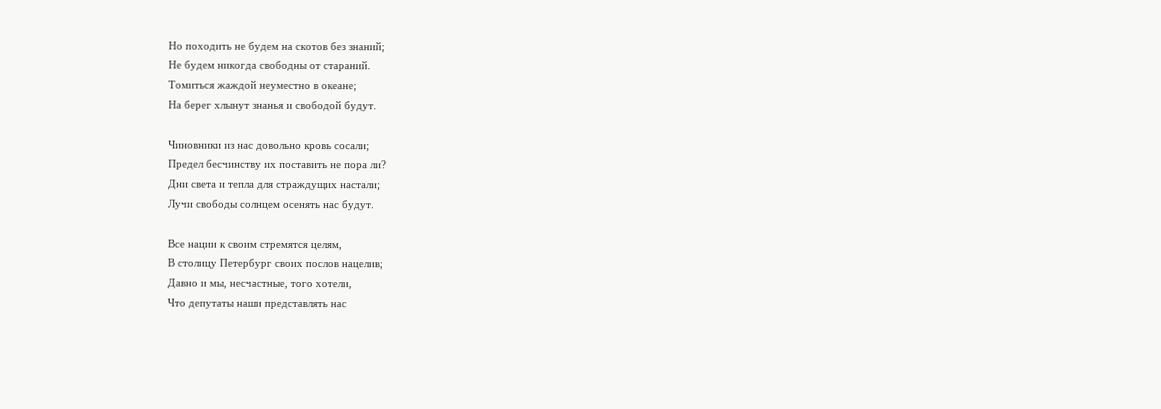Но походить не будем на скотов без знаний;
Не будем никогда свободны от стараний.
Томиться жаждой неуместно в океане;
На берег хлынут знанья и свободой будут.

Чиновники из нас довольно кровь сосали;
Предел бесчинству их поставить не пора ли?
Дни света и тепла для страждущих настали;
Лучи свободы солнцем осенять нас будут.

Все нации к своим стремятся целям,
В столицу Петербург своих послов нацелив;
Давно и мы, несчастные, того хотели,
Что депутаты наши представлять нас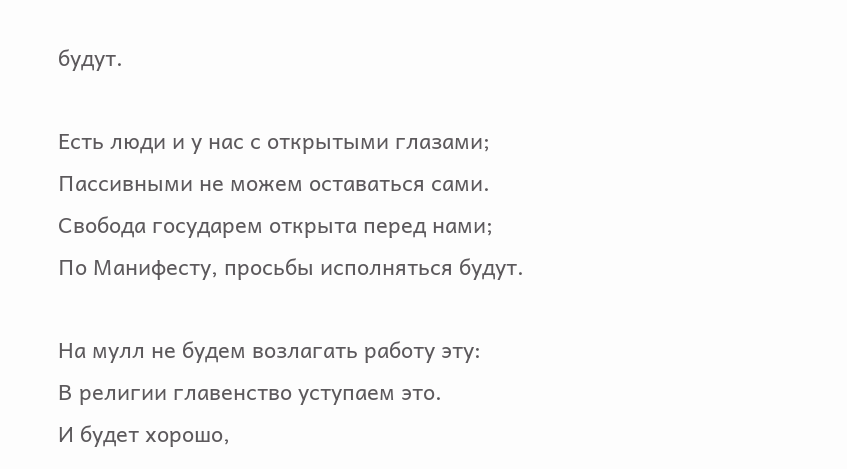будут.

Есть люди и у нас с открытыми глазами;
Пассивными не можем оставаться сами.
Свобода государем открыта перед нами;
По Манифесту, просьбы исполняться будут.

На мулл не будем возлагать работу эту:
В религии главенство уступаем это.
И будет хорошо,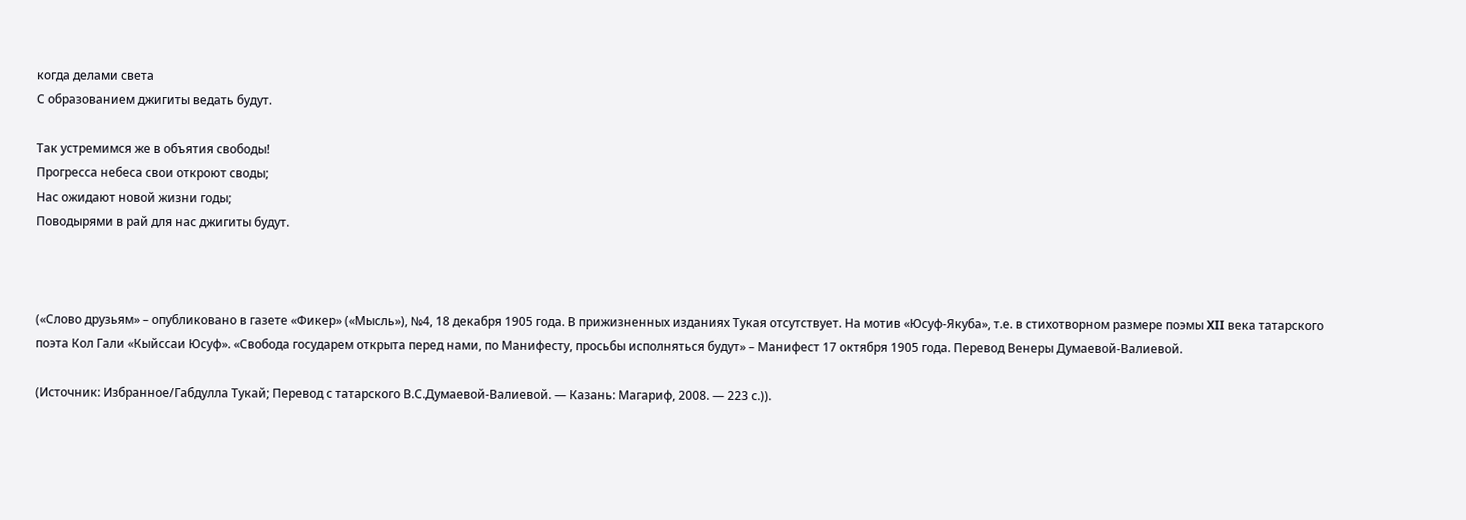когда делами света
С образованием джигиты ведать будут.

Так устремимся же в объятия свободы!
Прогресса небеса свои откроют своды;
Нас ожидают новой жизни годы;
Поводырями в рай для нас джигиты будут.



(«Слово друзьям» – опубликовано в газете «Фикер» («Мысль»), №4, 18 декабря 1905 года. В прижизненных изданиях Тукая отсутствует. На мотив «Юсуф-Якуба», т.е. в стихотворном размере поэмы XII века татарского поэта Кол Гали «Кыйссаи Юсуф». «Свобода государем открыта перед нами, по Манифесту, просьбы исполняться будут» – Манифест 17 октября 1905 года. Перевод Венеры Думаевой-Валиевой.

(Источник: Избранное/Габдулла Тукай; Перевод с татарского В.С.Думаевой-Валиевой. — Казань: Магариф, 2008. — 223 с.)).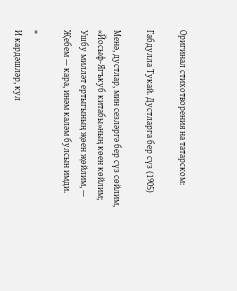Оригинал стихотворения на татарском:

Габдулла Тукай. Дустларга бер сүз (1905)

Менә, дустлар, мин сезләргә бер сүз сөйлим,
«Йосыф-Ягъкуб китабы»ның көен көйлим;
Ушбу милләт ертыгының җөен җөйлим, —
Җебем — кара, инәм каләм булсын имди.

*
И кардәшләр, кул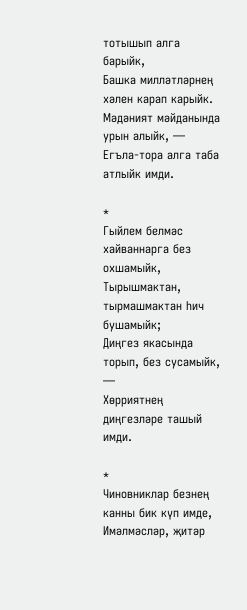тотышып алга барыйк,
Башка милләтләрнең хәлен карап карыйк.
Мәдәният мәйданында урын алыйк, —
Егъла-тора алга таба атлыйк имди.

*
Гыйлем белмәс хайваннарга без охшамыйк,
Тырышмактан, тырмашмактан һич бушамыйк;
Диңгез якасында торып, без сусамыйк, —
Хөрриятнең диңгезләре ташый имди.

*
Чиновниклар безнең канны бик күп имде,
Имәлмәсләр, җитәр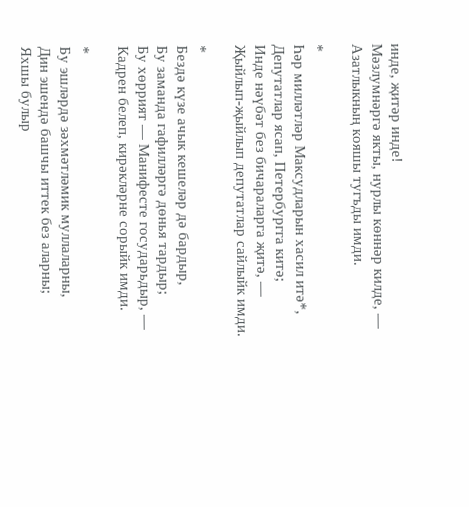инде, җитәр инде!
Мәзлумнәргә якты, нурлы көннәр килде, —
Азатлыкның кояшы тугъды имди.

*
Һәр милләтләр Максудларын хасил итә*,
Депутатлар ясап, Петербургга китә;
Инде нәүбәт без бичараларга җитә, —
Җыйлып-җыйлып депутатлар сайлыйк имди.

*
Бездә күзе ачык кешеләр дә бардыр,
Бу заманда гафилләргә дөнья тардыр;
Бу хөррият — Манифесте государьдыр, —
Кадрен белеп, кирәкләрне сорыйк имди.

*
Бу эшләрдә зәхмәтләмик муллаларны,
Дин эшендә башчы иттек без аларны;
Яхшы булыр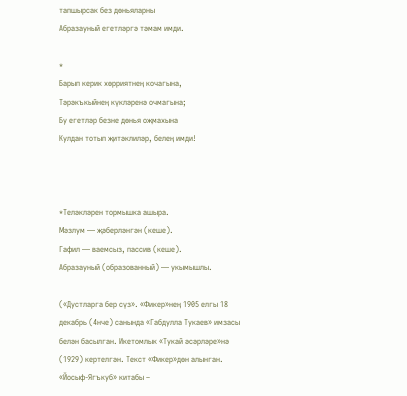тапшырсак без дөньяларны
Абразауный егетләргә тәмам имди.

*
Барып керик хөрриятнең кочагына,
Тәрәкъкыйнең күкләренә очмагына;
Бу егетләр безне дөнья оҗмахына
Кулдан тотып җитәклиләр, белең имди!



*Теләкләрен тормышка ашыра.
Мәзлум — җәберләнгән (кеше).
Гафил — ваемсыз, пассив (кеше).
Абразауный (образованный) — укымышлы.

(«Дустларга бер сүз». «Фикер»нең 1905 елгы 18 декабрь (4нче) санында «Габдулла Тукаев» имзасы белән басылган. Икетомлык «Тукай әсәрләре»нә (1929) кертелгән. Текст «Фикер»дөн алынган.
«Йосыф-Ягъкуб» китабы –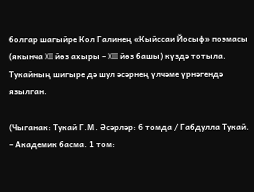болгар шагыйре Кол Галинең «Кыйссаи Йосыф» поэмасы (якынча XII йөз ахыры – XIII йөз башы) күздә тотыла. Тукайның шигыре дә шул әсәрнең үлчәме үрнәгендә язылган.

(Чыганак: Тукай Г.М. Әсәрләр: 6 томда / Габдулла Тукай. – Академик басма. 1 том: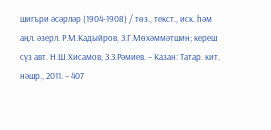шигъри әсәрләр (1904-1908) / төз., текст., иск. һәм аңл. әзерл. Р.М.Кадыйров, З.Г.Мөхәммәтшин; кереш сүз авт. Н.Ш.Хисамов, З.З.Рәмиев. – Казан: Татар. кит. нәшр., 2011. – 407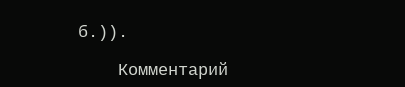б.)).

    Комментарий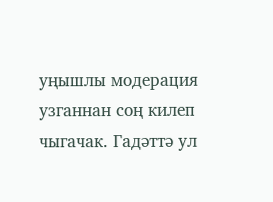уңышлы модерация узганнан соң килеп чыгачак. Гадәттә ул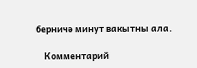берничә минут вакытны ала.

    Комментарий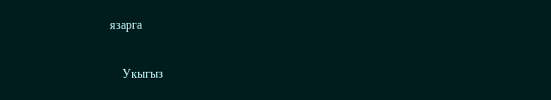язарга

    Укыгыз